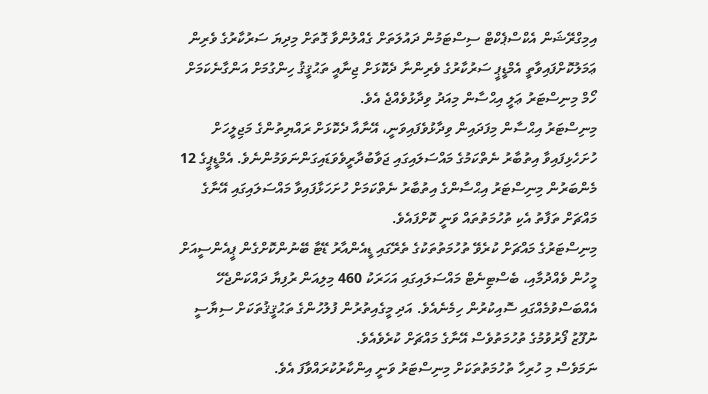އިމިގްރޭޝަން އެކްސްޕެކްޓް ސިސްޓަމުން ދައުލަތަށް ގެއްލުންވާ ގޮތަށް މިދިޔަ ސަރުކާރުގެ ވެރިން ޢަމަލުކޮށްފައިވާތީ އެމްޑީޕީ ސަރުކާރުގެ ވެރިންނާ ދެކޮޅަށް ޖިނާއީ ތަޙުޤީޤު ހިންގުމަށް އަންގާނެކަމަށް ހޯމް މިނިސްޓަރު ޢަލީ އިޙްސާން މިއަދު ވިދާޅުވެއްޖެ އެވެ.
މިނިސްޓަރު އިޙްސާން މިފަދައިން ވިދާޅުވެފައިވަނީ، އޭނާއާ ދެކޮޅަށް ރައްޔިތުންގެ މަޖިލީހަށް ހުށަހެޅިފައިވާ އިތުބާރު ނެތްކަމުގެ މައްސަލައިގައި ޖަވާބުދާރީވެވަޑައިގަންނަވަމުންނެވެ. އެމްޑީޕީގެ 12 މެންބަރުން މިނިސްޓަރު އިޙްސާންގެ އިތުބާރު ނެތްކަމަށް ހުށަހަޅާފައިވާ މައްސަލައިގައި އޭނާގެ މައްޗަށް ތަފާތު އެކި ތުހުމަތުތައް ވަނީ ކޮށްފައެވެ.
މިނިސްޓަރުގެ މައްޗަށް ކުރެވޭ ތުހުމަތުތަކުގެ ތެރޭގައި ޑީއެންއާރު ޑޭޓާ ބޭނުންކޮށްގެން ޕީއެންސީއަށް މީހުން ވެއްދުމާއި، ބެސްޓިނެޓް މައްސަލައިގައި އަހަރަކު 460 މިލިއަން ރުފިޔާ ދައްކަންޖެހޭ އެއްބަސްވުމެއްގައި ސޮއިކުރުން ހިމެނެއެވެ. އަދި މީގެއިތުރުން ފުލުހުންގެ ތަޙުޤީޤުތަކަށް ސިޔާސީ ނުފޫޒު ފޯރުވުމުގެ ތުހުމަތުވެސް އޭނާގެ މައްޗަށް ކުރެވެއެވެ.
ނަމަވެސް މި ހުރިހާ ތުހުމަތުތަކަށް މިނިސްޓަރު ވަނީ އިންކާރުކުރައްވާފަ އެވެ.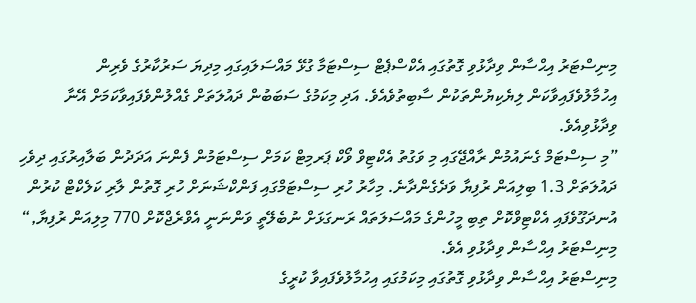މިނިސްޓަރު އިޙްސާން ވިދާޅުވި ގޮތުގައި އެކްސްޕެޓް ސިސްޓަމާ ގުޅޭ މައްސަލައިގައި މިދިޔަ ސަރުކާރުގެ ވެރިން އިހުމާލުވެފައިވާކަން ލިޔެކިޔުންތަކުން ސާބިތުވެއެވެ. އަދި މިކަމުގެ ސަބަބުން ދައުލަތަށް ގެއްލުންވެފައިވާކަމަށް އޭނާ ވިދާޅުވިއެވެ.
”މި ސިސްޓަމް ގެނައުމުން ރާއްޖޭގައި މި ވަގުތު އެކްޓިވް ވޯކް ޕަރމިޓް ކަމަށް ސިސްޓަމުން ފެންނަ އަދަދުން ބަލާއިރުގައި ދިވެހި ދައުލަތަށް 1.3 ބިލިއަން ރުފިޔާ ވަދެގެންދާނެ. މިހާރު ހުރި ސިސްޓަމްގައި ފަންކްޝަނަށް ހުރި ގޮތުން ލާރި ކަލެކްޓް ކުރުން އުނދަގޫވެފައި އެކްޓިވްކޮށް ތިބި މީހުންގެ މައްސަލަތައް ރަނގަޅަށް ނުބެލޭތީ ވަންނަނީ އެވްރެޖްކޮށް 770 މިލިއަން ރުފިޔާ,“ މިނިސްޓަރު އިޙްސާން ވިދާޅުވި އެވެ.
މިނިސްޓަރު އިޙްސާން ވިދާޅުވި ގޮތުގައި މިކަމުގައި އިހުމާލުވެފައިވާ ކުރީގެ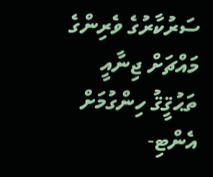ސަރުކާރުގެ ވެރިންގެ މައްޗަށް ޖިނާއީ ތަޙުޤީޤު ހިންގުމަށް އެންޓި-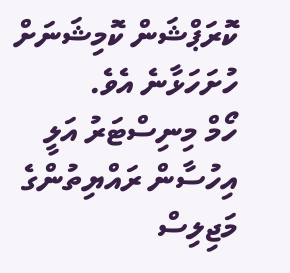ކޮރަޕްޝަން ކޮމިޝަނަށް ހުށަހަޅާނެ އެވެ.
ހޯމް މިނިސްޓަރު އަލީ އިހުސާން ރައްޔިތުންގެ މަޖިލިސް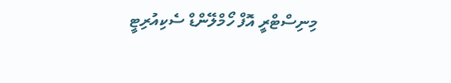މިނިސްޓްރީ އޮފް ހޯމްލޭންޑް ސެކިއުރިޓީ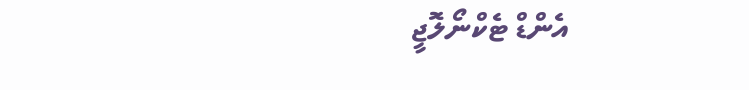އެންޑް ޓެކްނޯލޮޖީ